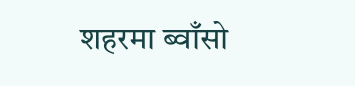शहरमा ब्वाँसो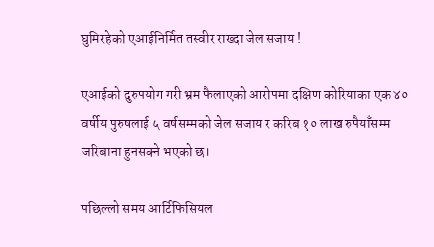घुमिरहेको एआईनिर्मित तस्वीर राख्दा जेल सजाय !

एआईको दुरुपयोग गरी भ्रम फैलाएको आरोपमा दक्षिण कोरियाका एक ४० वर्षीय पुरुषलाई ५ वर्षसम्मको जेल सजाय र करिब १० लाख रुपैयाँसम्म जरिबाना हुनसक्ने भएको छ।

पछिल्लो समय आर्टिफिसियल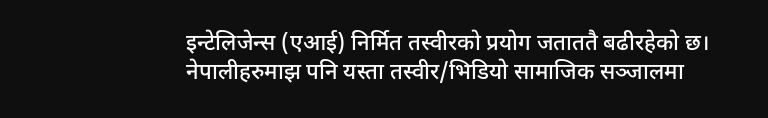इन्टेलिजेन्स (एआई) निर्मित तस्वीरको प्रयोग जताततै बढीरहेको छ। नेपालीहरुमाझ पनि यस्ता तस्वीर/भिडियो सामाजिक सञ्जालमा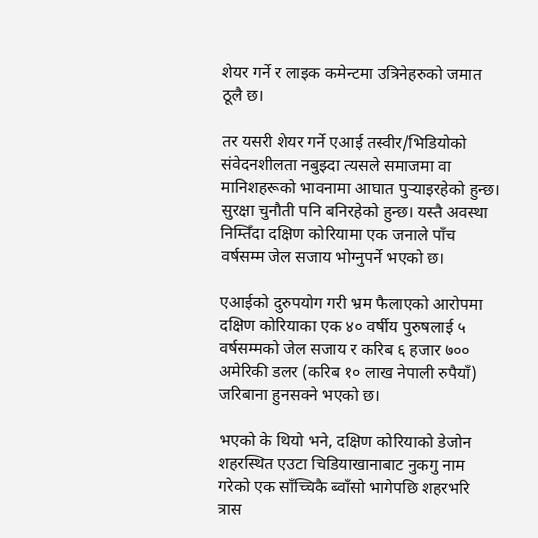शेयर गर्ने र लाइक कमेन्टमा उत्रिनेहरुको जमात ठूलै छ।

तर यसरी शेयर गर्ने एआई तस्वीर/भिडियोको संवेदनशीलता नबुझ्दा त्यसले समाजमा वा मानिशहरूको भावनामा आघात पुर्‍याइरहेको हुन्छ। सुरक्षा चुनौती पनि बनिरहेको हुन्छ। यस्तै अवस्था निम्तिँदा दक्षिण कोरियामा एक जनाले पाँच वर्षसम्म जेल सजाय भोग्नुपर्ने भएको छ।

एआईको दुरुपयोग गरी भ्रम फैलाएको आरोपमा दक्षिण कोरियाका एक ४० वर्षीय पुरुषलाई ५ वर्षसम्मको जेल सजाय र करिब ६ हजार ७०० अमेरिकी डलर (करिब १० लाख नेपाली रुपैयाँ) जरिबाना हुनसक्ने भएको छ।

भएको के थियो भने, दक्षिण कोरियाको डेजोन शहरस्थित एउटा चिडियाखानाबाट नुकगु नाम गरेको एक साँच्चिकै ब्वाँसो भागेपछि शहरभरि त्रास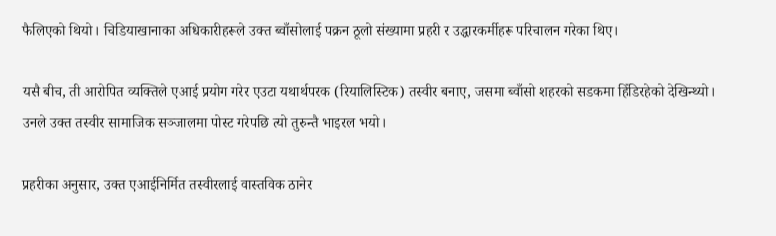फैलिएको थियो। चिडियाखानाका अधिकारीहरूले उक्त ब्वाँसोलाई पक्रन ठूलो संख्यामा प्रहरी र उद्धारकर्मीहरू परिचालन गरेका थिए।

यसै बीच, ती आरोपित व्यक्तिले एआई प्रयोग गरेर एउटा यथार्थपरक (रियालिस्टिक) तस्वीर बनाए, जसमा ब्वाँसो शहरको सडकमा हिँडिरहेको देखिन्थ्यो। उनले उक्त तस्वीर सामाजिक सञ्जालमा पोस्ट गरेपछि त्यो तुरुन्तै भाइरल भयो।

प्रहरीका अनुसार, उक्त एआईनिर्मित तस्वीरलाई वास्तविक ठानेर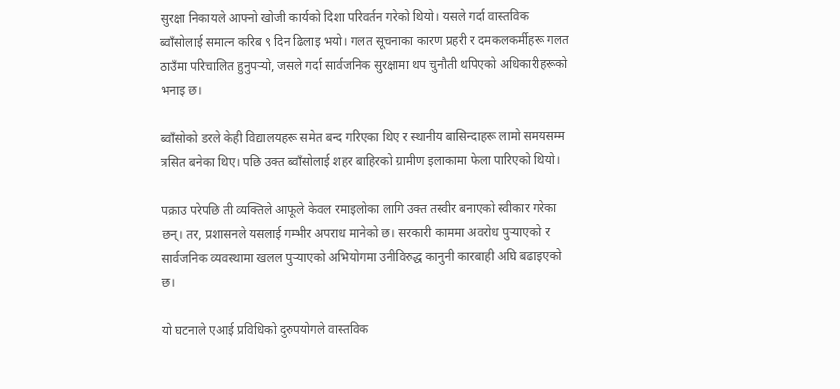सुरक्षा निकायले आफ्नो खोजी कार्यको दिशा परिवर्तन गरेको थियो। यसले गर्दा वास्तविक ब्वाँसोलाई समात्न करिब ९ दिन ढिलाइ भयो। गलत सूचनाका कारण प्रहरी र दमकलकर्मीहरू गलत ठाउँमा परिचालित हुनुपर्‍यो, जसले गर्दा सार्वजनिक सुरक्षामा थप चुनौती थपिएको अधिकारीहरूको भनाइ छ।

ब्वाँसोको डरले केही विद्यालयहरू समेत बन्द गरिएका थिए र स्थानीय बासिन्दाहरू लामो समयसम्म त्रसित बनेका थिए। पछि उक्त ब्वाँसोलाई शहर बाहिरको ग्रामीण इलाकामा फेला पारिएको थियो।

पक्राउ परेपछि ती व्यक्तिले आफूले केवल रमाइलोका लागि उक्त तस्वीर बनाएको स्वीकार गरेका छन्। तर, प्रशासनले यसलाई गम्भीर अपराध मानेको छ। सरकारी काममा अवरोध पुर्‍याएको र सार्वजनिक व्यवस्थामा खलल पुर्‍याएको अभियोगमा उनीविरुद्ध कानुनी कारबाही अघि बढाइएको छ।

यो घटनाले एआई प्रविधिको दुरुपयोगले वास्तविक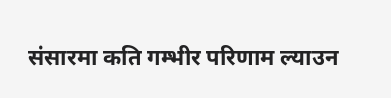संसारमा कति गम्भीर परिणाम ल्याउन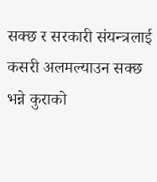सक्छ र सरकारी संयन्त्रलाई कसरी अलमल्याउन सक्छ भन्ने कुराको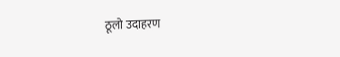ठूलो उदाहरण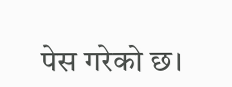पेस गरेको छ।